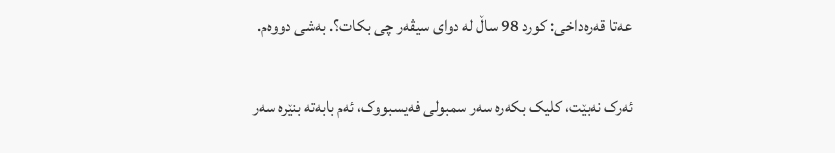عه‌تا قه‌ره‌داخی: كورد 98 ساڵ له‌ دواى سیڤه‌ر چی بكات؟. بەشی دووەم.

ئەرک نەبێت، کلیک بکەرە سەر سمبولی فەیسبووک، ئەم بابەتە بنێرە سەر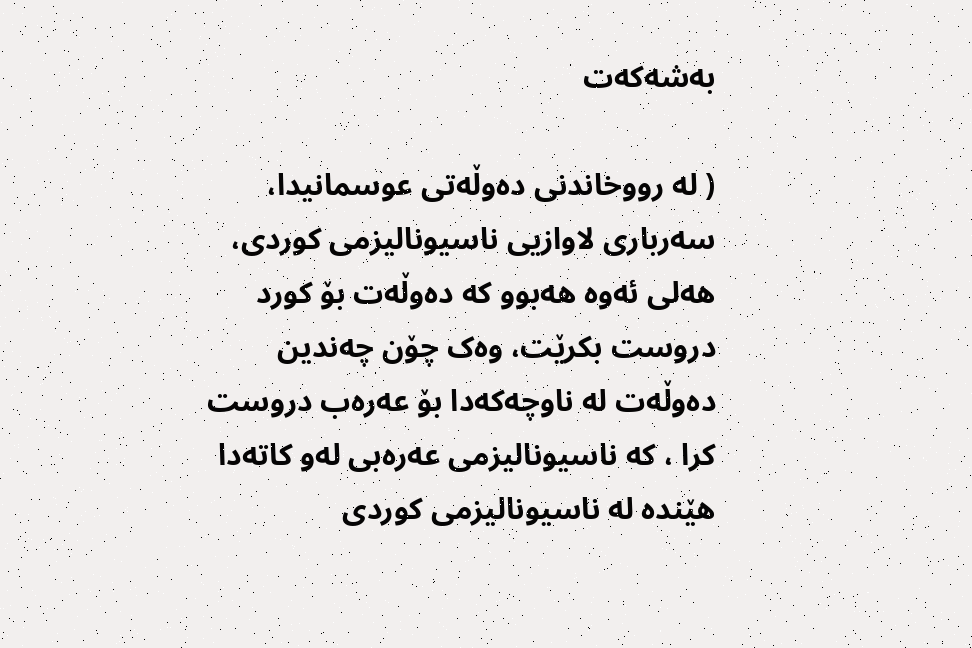بەشەکەت

( له‌ رووخاندنی ده‌وڵه‌تی عوسمانیدا، سه‌ربارى لاوازیى ناسیونالیزمی كوردى، هه‌لی ئه‌وه‌ هه‌بوو كه‌ ده‌وڵه‌ت بۆ كورد دروست بكرێت، وەک چۆن چه‌ندین ده‌وڵه‌ت له‌ ناوچه‌كه‌دا بۆ عه‌ره‌ب دروست كرا ، كه‌ ناسیونالیزمی عه‌ره‌بی له‌و كاته‌دا هێنده‌ له‌ ناسیونالیزمی كوردى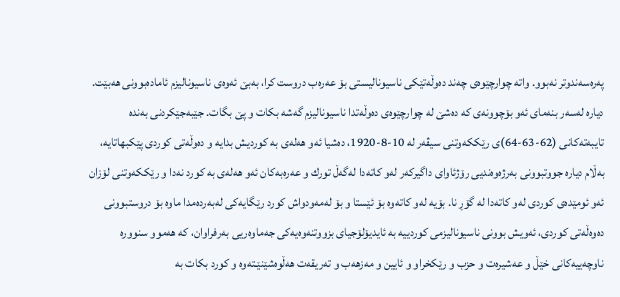په‌ره‌سه‌ندوتر نه‌بوو. واته‌ چوارچێوه‌ى چه‌ند ده‌وڵه‌تێكی ناسیونالیستی بۆ عه‌ره‌ب دروست كرا، به‌بێ ئه‌وه‌ى ناسیونالیزم ئاماده‌بوونی هه‌بێت. دیاره‌ له‌سه‌ر بنه‌ماى ئه‌و بۆچوونه‌ى كه‌ ده‌شێ له‌ چوارچێوه‌ى ده‌وڵه‌تدا ناسیونالیزم گه‌شه‌ بكات و پێ بگات. جێبه‌جێكردنی به‌نده‌ تایبه‌ته‌كانی (62-63-64)ى رێكکه‌وتنی سیڤه‌ر لە 10-8-1920، ده‌شیا ئه‌و هه‌له‌ى به‌ كوردیش بدایه‌ و ده‌وڵه‌تی كوردى پێكبهاتایه‌، به‌ڵام دیاره‌ جووتبوونی به‌رژه‌وه‌ندیى رۆژئاواى داگیركه‌ر له‌و كاته‌دا له‌گه‌ڵ تورك و عه‌ره‌به‌كان ئه‌و هه‌له‌ى به‌ كورد نه‌دا و رێكکه‌وتنی لۆزان ئه‌و ئومێده‌ى كوردى له‌و كاته‌دا له‌ گۆڕ نا. بۆیه‌ له‌و كاته‌وه‌ بۆ ئێستا و بۆ له‌مه‌ودواش كورد رێگایه‌كی له‌به‌رده‌مدا ماوه‌ بۆ دروستبوونی ده‌وه‌ڵه‌تی كوردى، ئه‌ویش بوونی ناسیونالیزمی كوردییه‌ به‌ ئایدیۆلۆجیاى بزووتنه‌وه‌یه‌كی جه‌ماوه‌ریى به‌رفراوان، كه‌ هه‌موو سنووره‌ ناوچه‌ییه‌كانی خێڵ و عه‌شیره‌ت و حزب و رێكخراو و ئایین و مه‌زهه‌ب و ته‌ریقه‌ت هه‌ڵوه‌شێنێـته‌وه‌ و كورد بكات به‌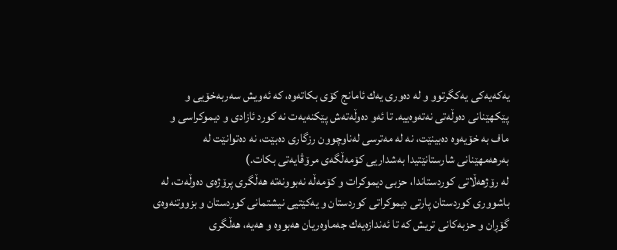یه‌كه‌یه‌كی یه‌كگرتوو و له‌ ده‌ورى یه‌ك ئامانج كۆى بكاته‌وه‌، كه‌ ئه‌ویش سه‌ربه‌خۆیی و پێكهێنانی ده‌وڵەتی نه‌ته‌وه‌ییه‌. تا ئه‌و ده‌وڵه‌ته‌ش پێكنه‌یه‌ت نه‌ كورد ئازادى و دیموكراسی و ماف به‌ خۆیه‌وه‌ ده‌بینێت، نه‌ له‌ مه‌ترسی له‌ناوچوون رزگارى ده‌بێت، نه‌ ده‌توانێت له‌ به‌رهه‌مهێنانی شارستانێتیدا به‌شداریى كۆمه‌ڵگه‌ى مرۆڤایه‌تی بكات.)
له‌ رۆژهه‌ڵاتی كوردستاندا، حزبی دیموكرات‌ و كۆمه‌ڵه‌ نه‌بوونه‌ته‌ هه‌ڵگری پرۆژه‌ی‌ ده‌وڵه‌ت، له‌ باشووری كوردستان پارتی دیموكراتی كوردستان‌ و یه‌كێتیی نیشتمانی كوردستان و بزووتنه‌وه‌ى گۆڕان و حزبه‌كانی تریش كه‌ تا ئه‌ندازه‌یه‌ك جه‌ماوه‌ریان هه‌بووه‌ و هه‌یه‌، هه‌ڵگری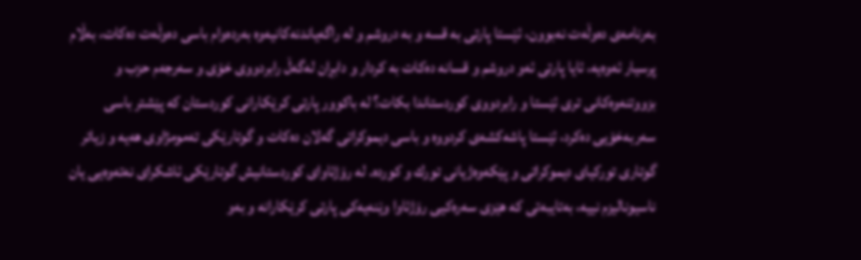به‌رنامه‌ی ده‌وڵه‌ت نه‌بوون، ئێستا پارتی به‌ قسه‌ و به‌ دروشم و له‌ راگه‌یاندنه‌كانیه‌وه‌ به‌رده‌وام باسی ده‌وڵه‌ت ده‌كات، به‌ڵام پرسیار ئه‌وه‌یه‌، ئایا پارتی ئه‌و دروشم و قسانه‌ ده‌كات به‌ كردار و دابڕان له‌گه‌ڵ رابردووى خۆی و سه‌رجه‌م حزب و بزووتنه‌وه‌كانی ترى ئێستا و رابردووى كوردستاندا بكات؟ له‌ باكوور پارتی كرێكارانی كوردستان كه‌ پێشتر باسی سه‌ربه‌خۆیی ده‌كرد، ئێستا پاشه‌كشه‌ى كردووه‌ و باسی دیموكراتی گه‌لان ده‌كات و گوتارێكی ته‌مومژاوى هه‌یه‌ و زیاتر گوتارى توركیاى دیموكراتی و پێكه‌وه‌ژیانی تورك و كورده‌. له‌ رۆژئاوای کوردستانیش گوتارێكی ئاشكراى نه‌ته‌وه‌یی یان ناسیونالیزم نییه‌، به‌تایبه‌تی كه‌ هێزى سه‌ره‌كیی رۆژئاوا وێنه‌یه‌كی پارتی كرێكارانه‌ و به‌و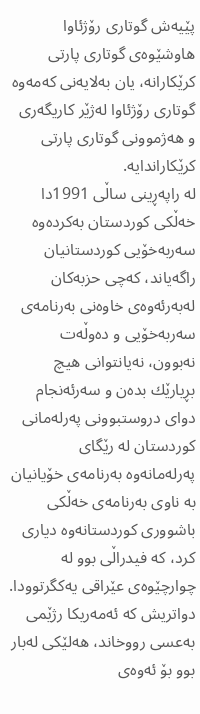پێیه‌ش گوتارى رۆژئاوا هاوشێوه‌ى گوتارى پارتی كرێكارانه‌، یان به‌لایه‌نی كه‌مه‌وه‌ گوتارى رۆژئاوا له‌ژێر كاریگه‌رى و هه‌ژموونی گوتارى پارتی كرێكاراندایه‌.
له‌ راپه‌ڕینی ساڵی 1991دا خه‌ڵكی كوردستان به‌كرده‌وه‌ سه‌ربه‌خۆیی كوردستانیان راگه‌یاند، كه‌چی حزبه‌كان له‌به‌رئه‌وه‌ی‌ خاوه‌نی به‌رنامه‌ی سه‌ربه‌خۆیی و ده‌وڵه‌ت نه‌بوون، نه‌یانتوانی هیچ بڕیارێك بده‌ن‌ و سه‌رئه‌نجام دواى دروستبوونی په‌رله‌مانی كوردستان له‌ رێگای په‌رله‌مانه‌وه‌ به‌رنامه‌ی‌ خۆیانیان به‌ ناوی‌ به‌رنامه‌ی‌ خه‌ڵكی باشووری كوردستانه‌وه‌ دیاری كرد، كه‌ فیدراڵی بوو له‌ چوارچێوه‌ی عێراقی یه‌كگرتوودا. دواتریش كه‌ ئه‌مه‌ریكا رژێمی به‌عسی رووخاند، هه‌لێكی له‌بار بوو بۆ ئه‌وه‌ی‌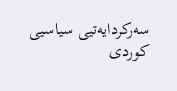سه‌ركردایه‌تیی سیاسیی كوردی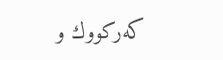كه‌ركووك‌ و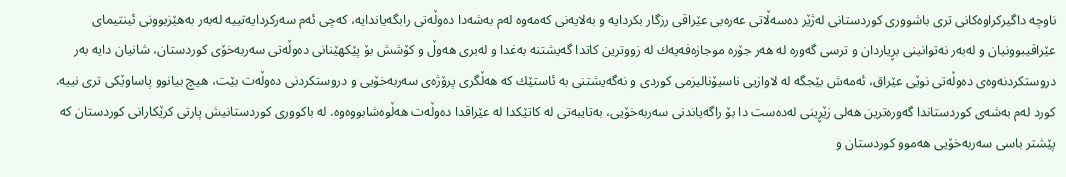ناوچه‌ داگیركراوه‌كانی تری باشووری كوردستانی له‌ژێر ده‌سه‌ڵاتی عه‌ره‌بی عێراقی رزگار بكردایه‌ و به‌لایه‌نی كه‌مه‌وه‌ له‌م به‌شەدا ده‌وڵه‌تی رابگه‌یاندایه‌، كه‌چی ئه‌م سه‌ركردایه‌تییه‌ له‌به‌ر به‌هێزبوونی ئینتیمای عێراقیبوونیان‌ و له‌به‌ر نه‌توانینی بڕیاردان‌ و ترسی گه‌وره‌ له‌ هه‌ر جۆره‌ موجازه‌فه‌یه‌ك له‌ زووترین كاتدا گه‌یشتنه‌ به‌غدا و له‌بری هه‌وڵ‌ و كۆشش بۆ پێكهێنانی ده‌وڵه‌تی سه‌ربه‌خۆی كوردستان، شانیان دایه‌ به‌ر دروستكردنه‌وه‌ی ده‌وڵه‌تی نوێی عێراق، ئه‌مه‌ش بێجگه‌ له‌ لاوازیی‌ ناسیۆنالیزمی كوردی‌ و نه‌گه‌یشتنی به‌ ئاستێك كه‌ هه‌ڵگری پرۆژه‌ی‌ سه‌ربه‌خۆیی‌ و دروستكردنی ده‌وڵه‌ت بێت، هیچ بیانوو پاساوێكی تری نییه‌.
كورد له‌م به‌شه‌ی‌ كوردستاندا گه‌وره‌ترین هه‌لی زێڕینی له‌ده‌ست دا بۆ راگه‌یاندنی سه‌ربه‌خۆیی، به‌تایبه‌تی له‌ كاتێكدا له‌ عێراقدا ده‌وڵه‌ت هه‌ڵوه‌شابو‌وه‌وه‌. له‌ باكو‌وری كوردستانیش پارتی كرێكارانی كوردستان كه‌ پێشتر باسی سه‌ربه‌خۆیی هه‌موو كوردستان‌ و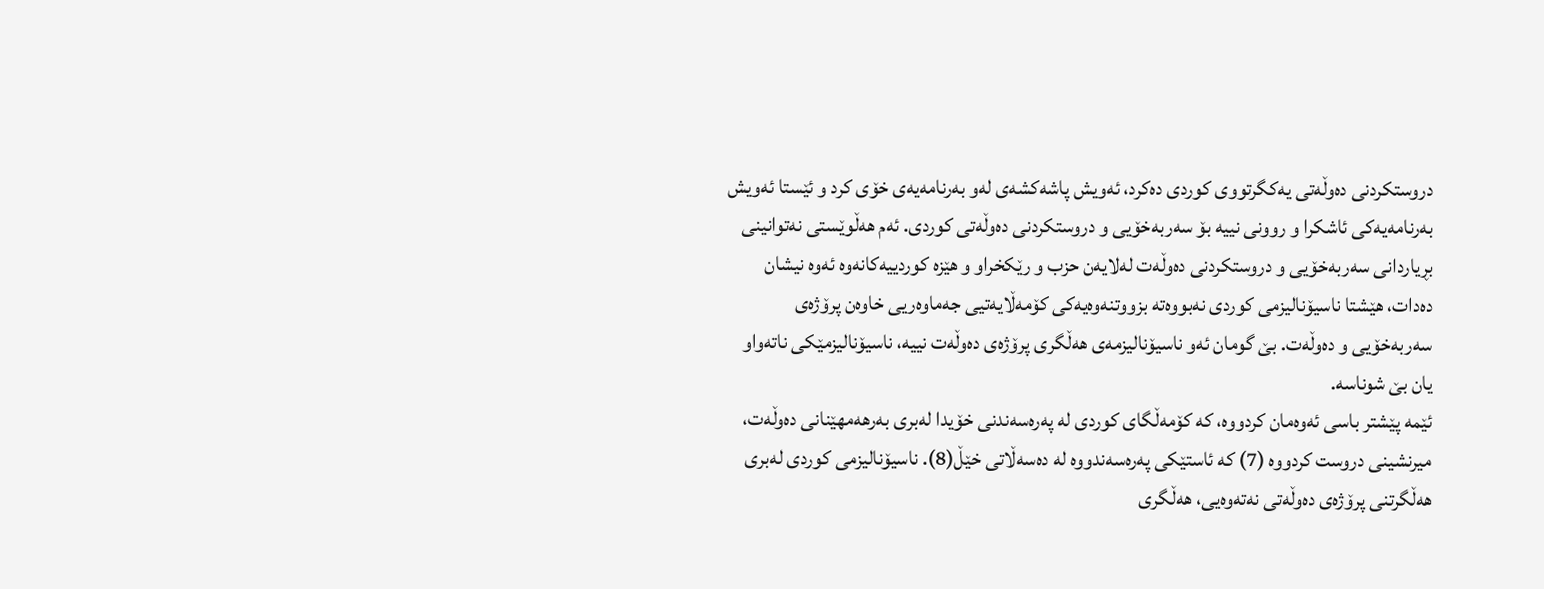دروستكردنی ده‌وڵه‌تی یه‌كگرتووی كوردی ده‌كرد، ئه‌ویش پاشه‌كشه‌ی له‌و به‌رنامه‌یه‌ی‌ خۆی كرد و ئێستا ئه‌ویش به‌رنامه‌یه‌كی ئاشكرا و روونی نییه‌ بۆ سه‌ربه‌خۆیی‌ و دروستكردنی ده‌وڵه‌تی كوردی. ئه‌م هه‌ڵوێستی نه‌توانینی بڕیاردانی سه‌ربه‌خۆیی‌ و دروستكردنی ده‌وڵه‌ت له‌لایه‌ن حزب و رێكخراو و هێزه كوردییه‌كانه‌وه‌ ئه‌وه‌ نیشان ده‌دات، هێشتا ناسیۆنالیزمی كوردی نه‌بووه‌ته‌ بزووتنه‌وه‌یه‌كی كۆمه‌ڵایه‌تیی جه‌ماوه‌ریی خاوه‌ن پرۆژه‌ی سه‌ربه‌خۆیی‌ و ده‌وڵه‌ت. بێ گومان ئه‌و ناسیۆنالیزمه‌ی هه‌ڵگری پرۆژه‌ی‌ ده‌وڵه‌ت نییه‌، ناسیۆنالیزمێكی ناته‌واو یان بێ شوناسه‌.
ئێمه‌ پێشتر باسی ئه‌وه‌مان كردووه‌، كه‌ كۆمه‌ڵگای‌ كوردی له‌ په‌ره‌سه‌ندنی خۆیدا له‌بری به‌رهه‌مهێنانی ده‌وڵه‌ت، میرنشینی دروست كردووه‌ (7) كه‌ ئاستێكی په‌ره‌سه‌ندووه‌ له‌ ده‌سه‌ڵاتی خێڵ(8). ناسیۆنالیزمی كوردی له‌بری هه‌ڵگرتنی پرۆژه‌ی‌ ده‌وڵه‌تی نه‌ته‌وه‌یی، هه‌ڵگری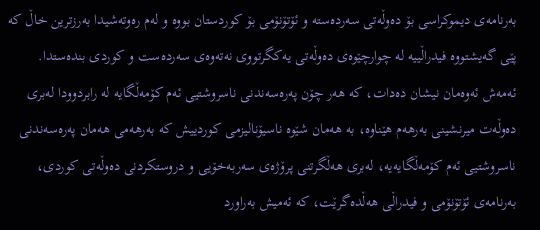به‌رنامه‌ی دیموكراسی بۆ ده‌وڵه‌تی سه‌رده‌سته‌ و ئۆتۆنۆمی بۆ كوردستان بووه‌ و له‌م ره‌وته‌شیدا به‌رزترین خاڵ كه‌ پێی گه‌یشتووه‌ فیدراڵییه‌ له‌ چوارچێوه‌ی ده‌وڵه‌تی یه‌كگرتووی‌ نه‌ته‌وه‌ی سه‌رده‌ست‌ و كوردی بنده‌ستدا. ئه‌مه‌ش ئه‌وەمان نیشان ده‌دات، كه‌ هه‌ر چۆن په‌ره‌سه‌ندنی ناسروشتیی ئه‌م كۆمه‌ڵگایه‌ له‌ رابردوودا له‌بری ده‌وڵه‌ت میرنشینی به‌رهه‌م هێناوه‌، به‌ هه‌مان شێوه‌ ناسیۆنالیزمی كوردییش كه به‌رهه‌می هه‌مان په‌ره‌سه‌ندنی ناسروشتیی ئه‌م كۆمه‌ڵگایه‌یه‌، له‌بری هه‌ڵگرتنی پرۆژه‌ی‌ سه‌ربه‌خۆیی‌ و دروستكردنی ده‌وڵه‌تی كوردی، به‌رنامه‌ی ئۆتۆنۆمی‌ و فیدراڵی هه‌ڵده‌گرێت، كه‌ ئه‌میش به‌راورد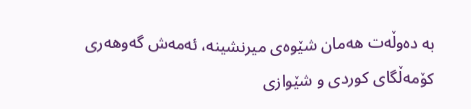به‌ ده‌وڵه‌ت هه‌مان شێوه‌ی میرنشینه‌، ئه‌مه‌ش گه‌وهه‌ری كۆمه‌ڵگای‌ كوردی‌ و شێوازی‌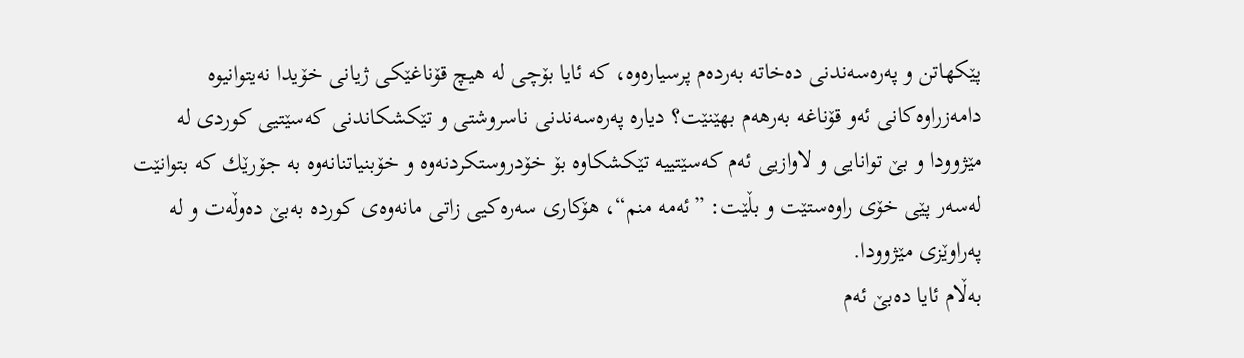پێكهاتن‌ و په‌ره‌سه‌ندنی ده‌خاته‌ به‌رده‌م پرسیاره‌وه‌، كه‌ ئایا بۆچی له‌ هیچ قۆناغێكی ژیانی خۆیدا نه‌یتوانیوه‌ دامه‌زراوه‌كانی ئه‌و قۆناغه‌ به‌رهه‌م بهێنێت؟ دیاره‌ په‌ره‌سه‌ندنی ناسروشتی‌ و تێكشكاندنی كه‌سێتیی كوردی له‌ مێژوودا‌ و بێ توانایی‌ و لاوازیی‌ ئه‌م كه‌سێتییه‌ تێكشكاوه‌ بۆ خۆدروستكردنه‌وه‌ و خۆبنیاتنانه‌وه‌ به‌ جۆرێك كه‌ بتوانێت له‌سه‌ر پێی خۆی راوه‌ستێت ‌و بڵێت: ”ئه‌مه‌ منم“، هۆكاری سه‌ره‌كیی زاتی مانه‌وه‌ی‌ كورده‌ به‌بێ ده‌وڵه‌ت و له‌ په‌راوێزی مێژوودا.
به‌ڵام ئایا ده‌بێ ئه‌م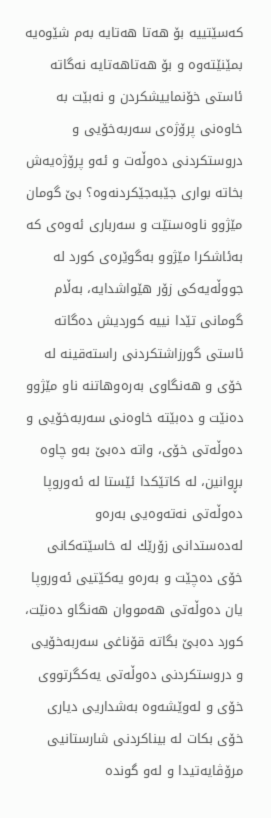كه‌سێتییه‌ بۆ هه‌تا هه‌تایه‌ به‌م شێوه‌یه‌ بمێنێته‌وه‌ و بۆ هه‌تاهه‌تایه‌ نه‌گاته‌ ئاستی خۆنماییشكردن‌ و نه‌بێت به‌ خاوه‌نی پرۆژه‌ی‌ سه‌ربه‌خۆیی‌ و دروستكردنی ده‌وڵه‌ت‌ و ئه‌و پرۆژه‌یه‌ش بخاته‌ بواری جێبه‌جێكردنه‌وه‌؟ بێ گومان مێژوو ناوه‌ستێت‌ و سه‌رباری ئه‌وه‌ی‌ كه‌ به‌ئاشكرا مێژوو به‌گوێره‌ی‌ كورد له‌ جووڵه‌یه‌كی زۆر هێواشدایه‌، به‌ڵام گومانی تێدا نییه كوردیش ده‌گاته‌ ئاستی گورزاشتكردنی راسته‌قینه‌ له‌ خۆی ‌و هه‌نگاوی‌ به‌ره‌وهاتنه‌ ناو مێژوو ده‌نێت‌ و ده‌بێته‌ خاوه‌نی سه‌ربه‌خۆیی‌ و ده‌وڵه‌تی خۆی، واته‌ ده‌بێ به‌و چاوه‌ بڕوانین، له‌ كاتێكدا ئێستا له‌ ئه‌وروپا ده‌وڵه‌تی نه‌ته‌وه‌یی به‌ره‌و له‌ده‌ستدانی زۆرێك له‌ خاسێته‌كانی خۆی ده‌چێت‌ و به‌ره‌و یه‌كێتیی ئه‌وروپا یان ده‌وڵه‌تی هه‌مووان هه‌نگاو ده‌نێت، كورد ده‌بێ بگاته‌ قۆناغی سه‌ربه‌خۆیی‌ و دروستكردنی ده‌وڵه‌تی یه‌كگرتووی‌ خۆی‌ و له‌وێشه‌وه‌ به‌شداریی دیاری خۆی بكات له‌ بیناكردنی شارستانیی مرۆڤایه‌تیدا و له‌و گونده‌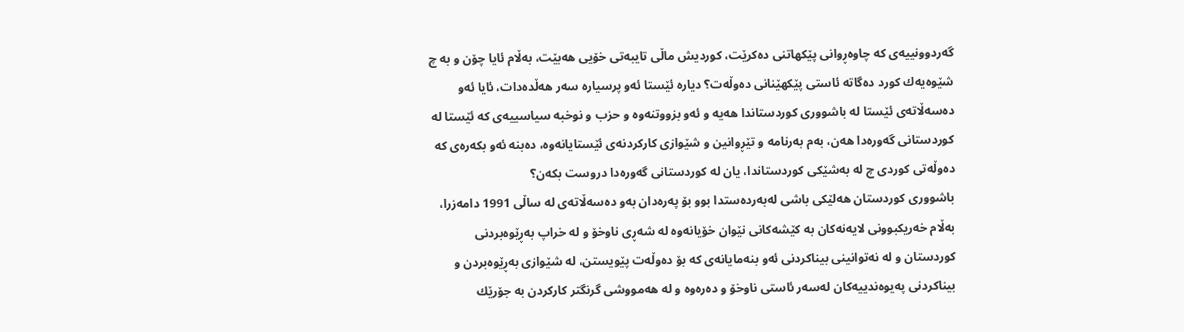گه‌ردوونییه‌ی‌ كه‌ چاوه‌ڕوانی پێكهاتنی ده‌كرێت، كوردیش ماڵی تایبه‌تی خۆیی هه‌بێت، به‌ڵام ئایا چۆن‌ و به‌ چ شێوه‌یه‌ك كورد ده‌گاته‌ ئاستی پێكهێنانی ده‌وڵه‌ت؟ دیاره‌ ئێستا ئه‌و پرسیاره‌ سه‌ر هه‌ڵده‌دات، ئایا ئه‌و ده‌سه‌ڵاته‌ی ئێستا له‌ باشووری كوردستاندا هه‌یه‌ و ئه‌و بزووتنه‌وه‌ و حزب و نوخبه‌ سیاسییه‌ى كه‌ ئێستا له كوردستانی گه‌وره‌دا هه‌ن، به‌م به‌رنامه‌ و تێڕوانین ‌و شێوازی‌ كاركردنه‌ی ئێستایانه‌وه‌، ده‌بنه‌ ئه‌و بكه‌رەى كه‌ ده‌وڵه‌تی كوردی چ له‌ به‌شێكی كوردستاندا، یان له‌ كوردستانی گه‌وره‌دا دروست بكه‌ن؟
باشووری كوردستان هه‌لێكی باشی له‌به‌رده‌ستدا بوو بۆ په‌ره‌دان به‌و ده‌سه‌ڵاته‌ی له‌ ساڵی 1991 دامه‌زرا، به‌ڵام خه‌ریكبوونی لایه‌نه‌كان به‌ كێشه‌كانی نێوان خۆیانه‌وه‌ له‌ شه‌ڕی ناوخۆ و له خراپ به‌ڕێوه‌بردنی كوردستان‌ و له‌ نه‌توانینی بیناكردنی ئه‌و بنه‌مایانه‌ی‌ كه‌ بۆ ده‌وڵه‌ت پێویستن، له‌ شێوازی به‌ڕێوه‌بردن‌ و بیناكردنی په‌یوه‌ندییه‌كان له‌سه‌ر ئاستی ناوخۆ و ده‌رەوه‌ و له هه‌مووشی گرنگتر كاركردن به‌ جۆرێك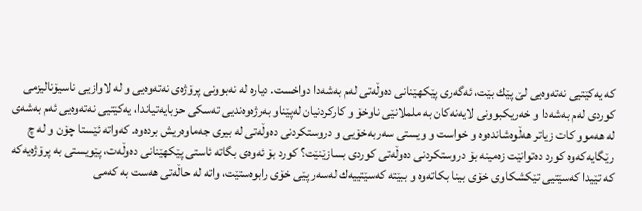كه‌ یه‌كێتیی نه‌ته‌وه‌یی لێ پێك بێت، ئه‌گه‌ری پێكهێنانی ده‌وڵه‌تی له‌م به‌شەدا دواخست. دیاره‌ له‌ نه‌بوونی پرۆژه‌ی‌ نه‌ته‌وه‌یی‌ و له‌ لاوازیی ناسیۆنالیزمی كوردی له‌م به‌شەدا‌ و خه‌ریكبوونی لایه‌نه‌كان به‌ ململانێی ناوخۆ و كاركردنیان له‌پێناو‌ به‌رژه‌وه‌ندیی ته‌سكی حزبایه‌تیاندا، یه‌كێتیی نه‌ته‌وه‌یی ئه‌م به‌شه‌ی له‌ هه‌موو كات زیاتر هه‌ڵوه‌شانده‌وه‌ و خواست‌ و ویستی سه‌ربه‌خۆیی‌ و دروستكردنی ده‌وڵه‌تی له‌ بیری جه‌ماوه‌ریش برده‌وه‌. كه‌واته‌ ئێستا چۆن‌ و له‌ چ رێگایه‌كه‌وه كورد ده‌توانێت زه‌مینه‌ بۆ دروستكردنی ده‌وڵه‌تی كوردی بسازێنێت؟ كورد بۆ ئه‌وه‌ی‌ بگاته‌ ئاستی پێكهێنانی ده‌وڵه‌ت، پێویستی به‌ پرۆژه‌یه‌كه كه‌ تێیدا كه‌سێتیی تێكشكاوی خۆی بینا بكاته‌وه‌ و ببێته‌ كه‌سێتییه‌ك له‌سه‌ر پێی خۆی رابوه‌ستێت، واته‌ له‌ حاڵه‌تی هه‌ست به‌ كه‌می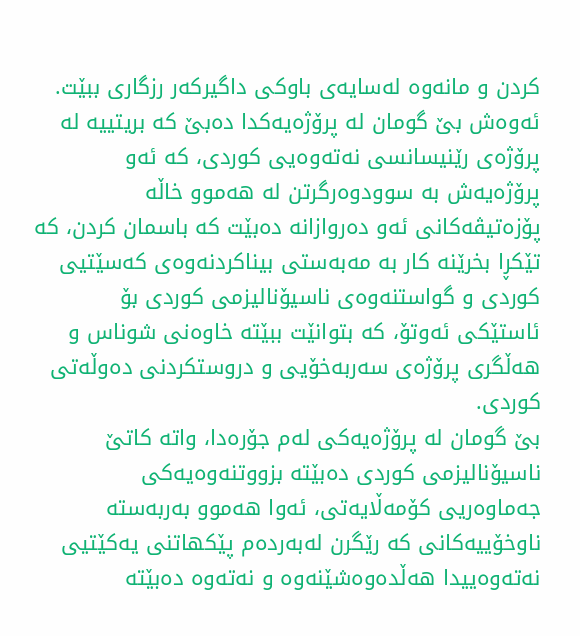كردن‌ و مانه‌وه‌ له‌سایه‌ی باوكی داگیركه‌ر رزگاری ببێت. ئه‌وه‌ش بێ گومان له‌ پرۆژه‌یه‌كدا ده‌بێ كه‌ بریتییه‌ له‌ پرۆژه‌ی‌ رێنیسانسی نه‌ته‌وه‌یی كوردی، كه‌ ئه‌و پرۆژه‌یه‌ش به‌ سوودوه‌رگرتن له‌ هه‌موو خاڵه‌ پۆزه‌تیڤه‌كانی ئه‌و ده‌روازانه‌ ده‌بێت كه باسمان كردن، كه‌ تێكڕا بخرێنه‌ كار به‌ مه‌به‌ستی بیناكردنه‌وه‌ی‌ كه‌سێتیی كوردی‌ و گواستنه‌وه‌ی‌ ناسیۆنالیزمی كوردی بۆ ئاستێكی ئه‌وتۆ، كه‌ بتوانێت ببێته‌ خاوه‌نی شوناس‌ و هه‌ڵگری پرۆژه‌ی‌ سه‌ربه‌خۆیی‌ و دروستكردنی ده‌وڵه‌تی كوردی.
بێ گومان له‌ پرۆژه‌یه‌كی له‌م جۆره‌دا، واته‌ كاتێ ناسیۆنالیزمی كوردی ده‌بێته‌ بزووتنه‌وه‌یه‌كی جه‌ماوه‌ریی كۆمه‌ڵایه‌تی، ئه‌وا هه‌موو به‌ربه‌سته‌ ناوخۆییه‌كانی كه‌ رێگرن له‌به‌رده‌م پێكهاتنی یه‌كێتیی نه‌ته‌وه‌ییدا هه‌ڵده‌وه‌شێنه‌وه‌ و نه‌ته‌وه‌ ده‌بێته‌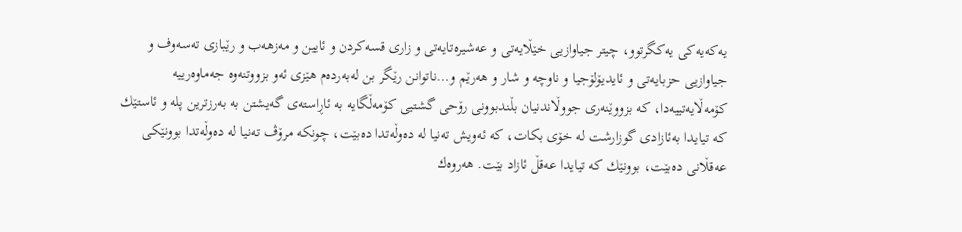یه‌كه‌یه‌كی یه‌كگرتوو، چیتر جیاوازیی‌ خێڵایه‌تی‌ و عه‌شیره‌تایه‌تی‌ و زاری قسه‌كردن‌ و ئایین‌ و مه‌زهه‌ب‌ و رێبازى ته‌سه‌وف و جیاوازیی‌ حزبایه‌تی‌ و ئایدیۆلۆجیا و ناوچه‌ و شار و هه‌رێم‌ و…ناتوانن رێگر بن له‌به‌رده‌م هێزی ئه‌و بزووتنه‌وه‌ جه‌ماوه‌رییه‌ كۆمه‌ڵایه‌تییه‌دا، كه‌ بزو‌وێنه‌ری جووڵاندنیان بڵندبوونی رۆحی گشتیی كۆمه‌ڵگایه‌ به‌ ئاڕاسته‌ی گه‌یشتن به‌ به‌رزترین پله‌ و ئاستێك كه‌ تیایدا به‌ئازادی گوزارشت له‌ خۆی بكات، كه‌ ئه‌ویش ته‌نیا له‌ ده‌وڵه‌تدا ده‌بێت، چونكه‌ مرۆڤ ته‌نیا له‌ ده‌وڵه‌تدا بوونێكی عه‌قڵانی ده‌بێت، بوونێك كه‌ تیایدا عه‌قڵ ئازاد بێت. هه‌روه‌ك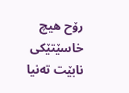رۆح هیچ خاسێتێكی نابێت ته‌نیا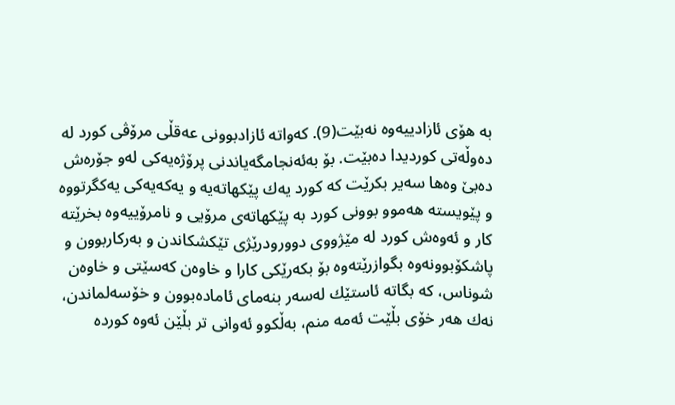به‌ هۆی ئازادییه‌وه‌ نه‌بێت(9). كه‌واته‌ ئازادبوونی عه‌قڵی مرۆڤی كورد له‌ ده‌وڵه‌تی كوردیدا ده‌بێت. بۆ به‌ئه‌نجامگه‌یاندنی پرۆژه‌یه‌كی له‌و جۆره‌ش ده‌بێ وه‌ها سه‌یر بكرێت كه‌ كورد یه‌ك پێكهاته‌یه‌ و یه‌كه‌یه‌كی یه‌كگرتووه‌ و پێویسته‌ هه‌موو بوونی كورد به‌ پێكهاته‌ی مرۆیی‌ و نامرۆییه‌وه‌ بخرێته‌ كار و ئه‌وه‌ش كورد له‌ مێژووی دوورودرێژی تێكشكاندن‌ و به‌ركاربوون‌ و پاشكۆبوونه‌‌وه‌ بگوازرێته‌وه‌ بۆ بكه‌رێكی كارا و خاوه‌ن كه‌سێتی‌ و خاوه‌ن شوناس، كه‌ بگاته‌ ئاستێك له‌سه‌ر بنه‌مای ئاماده‌بوون‌ و خۆسه‌لماندن، نه‌ك هه‌ر خۆی بڵێت ئه‌مه‌ منم، به‌ڵكوو ئه‌وانی تر بڵێن ئه‌وه‌ كورده‌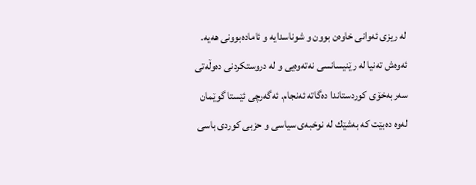له‌ ریزی ئه‌وانی خاوه‌ن بوون‌ و شوناسدایه‌‌ و ئاماده‌بوونی هه‌یه‌. ئه‌وه‌ش ته‌نیا له‌ رێنیسانسی نه‌ته‌وه‌یی‌ و له‌ دروستكردنی ده‌وڵه‌تی سه‌ربه‌خۆی كوردستاندا ده‌گاته‌ ئه‌نجام. ئه‌گه‌رچی ئێستا گوێمان له‌وه‌ ده‌بێت كه‌ به‌شێك له‌ نوخبه‌ى سیاسی و حزبی كوردى باسی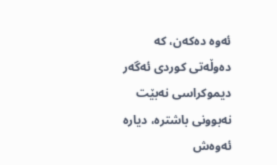ئه‌وه‌ ده‌كه‌ن، كه‌ ده‌وڵه‌تی كوردى ئه‌گه‌ر دیموكراسی نه‌بێت نه‌بوونی باشتره‌، دیاره‌ ئه‌وه‌ش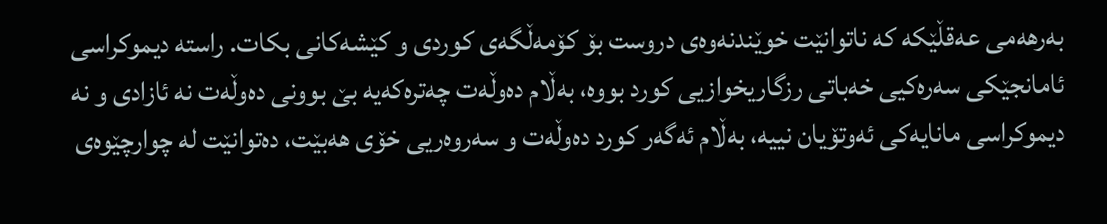به‌رهه‌می عه‌قڵێكه‌ كه‌ ناتوانێت خوێندنه‌وه‌ى دروست بۆ كۆمه‌ڵگه‌ى كوردى و كێشه‌كانی بكات. راسته‌ دیموكراسی ئامانجێكی سه‌ره‌كیی خه‌باتی رزگاریخوازیى كورد بووه‌، به‌ڵام ده‌وڵه‌ت چه‌تره‌كه‌یه‌ بێ بوونی ده‌وڵه‌ت نه‌ ئازادى و نه‌ دیموكراسی مانایه‌كی ئه‌وتۆیان نییه‌، به‌ڵام ئه‌گه‌ر كورد ده‌وڵه‌ت و سه‌روه‌ریى خۆى هه‌بێت، ده‌توانێت له‌ چوارچێوه‌ى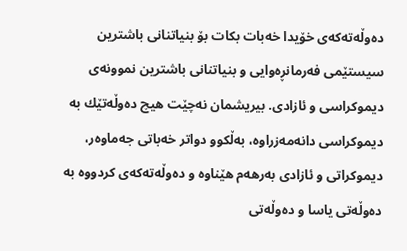ده‌وڵه‌ته‌كه‌ى خۆیدا خه‌بات بكات بۆ بنیاتنانی باشترین سیستێمی فه‌رمانڕه‌وایی و بنیاتنانی باشترین نموونه‌ى دیموكراسی و ئازادى. بیریشمان نه‌چێت هیچ ده‌وڵه‌تێك به‌ دیموكراسی دانه‌مه‌زراوه‌، به‌ڵكوو دواتر خه‌باتی جه‌ماوه‌ر، دیموكراتی و ئازادى به‌رهه‌م هێناوه‌ و ده‌وڵه‌ته‌كه‌ى كردووه‌ به‌ ده‌وڵه‌تی یاسا و دەوڵەتى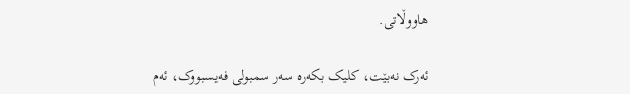هاووڵاتى.

ئەرک نەبێت، کلیک بکەرە سەر سمبولی فەیسبووک، ئەم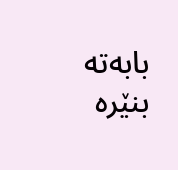بابەتە بنێرە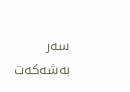سەر بەشەکەت